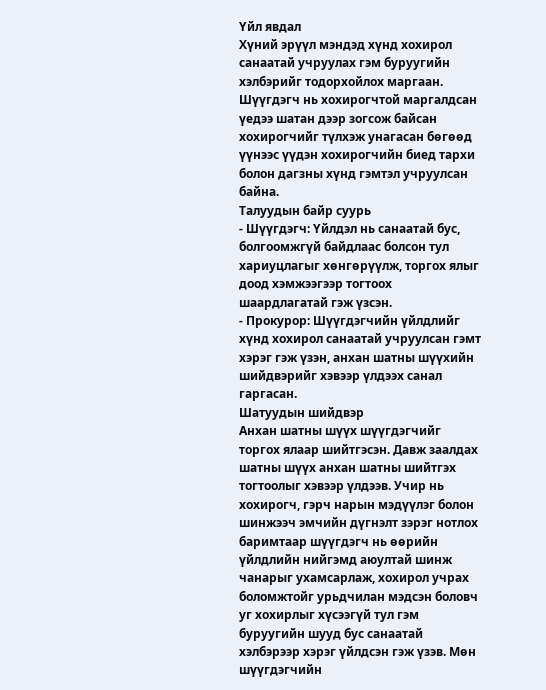Үйл явдал
Хүний эрүүл мэндэд хүнд хохирол санаатай учруулах гэм буруугийн хэлбэрийг тодорхойлох маргаан. Шүүгдэгч нь хохирогчтой маргалдсан үедээ шатан дээр зогсож байсан хохирогчийг түлхэж унагасан бөгөөд үүнээс үүдэн хохирогчийн биед тархи болон дагзны хүнд гэмтэл учруулсан байна.
Талуудын байр суурь
- Шүүгдэгч: Үйлдэл нь санаатай бус, болгоомжгүй байдлаас болсон тул хариуцлагыг хөнгөрүүлж, торгох ялыг доод хэмжээгээр тогтоох шаардлагатай гэж үзсэн.
- Прокурор: Шүүгдэгчийн үйлдлийг хүнд хохирол санаатай учруулсан гэмт хэрэг гэж үзэн, анхан шатны шүүхийн шийдвэрийг хэвээр үлдээх санал гаргасан.
Шатуудын шийдвэр
Анхан шатны шүүх шүүгдэгчийг торгох ялаар шийтгэсэн. Давж заалдах шатны шүүх анхан шатны шийтгэх тогтоолыг хэвээр үлдээв. Учир нь хохирогч, гэрч нарын мэдүүлэг болон шинжээч эмчийн дүгнэлт зэрэг нотлох баримтаар шүүгдэгч нь өөрийн үйлдлийн нийгэмд аюултай шинж чанарыг ухамсарлаж, хохирол учрах боломжтойг урьдчилан мэдсэн боловч уг хохирлыг хүсээгүй тул гэм буруугийн шууд бус санаатай хэлбэрээр хэрэг үйлдсэн гэж үзэв. Мөн шүүгдэгчийн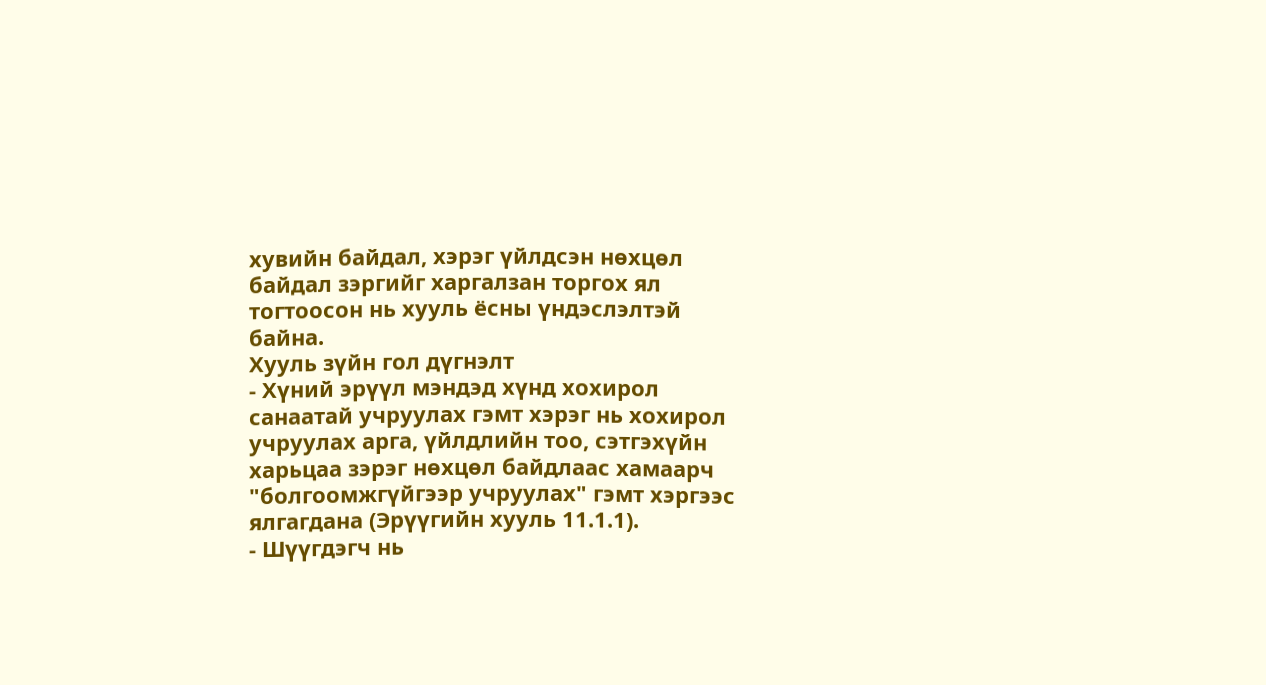хувийн байдал, хэрэг үйлдсэн нөхцөл байдал зэргийг харгалзан торгох ял тогтоосон нь хууль ёсны үндэслэлтэй байна.
Хууль зүйн гол дүгнэлт
- Хүний эрүүл мэндэд хүнд хохирол санаатай учруулах гэмт хэрэг нь хохирол учруулах арга, үйлдлийн тоо, сэтгэхүйн харьцаа зэрэг нөхцөл байдлаас хамаарч "болгоомжгүйгээр учруулах" гэмт хэргээс ялгагдана (Эрүүгийн хууль 11.1.1).
- Шүүгдэгч нь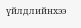үйлдлийнхээ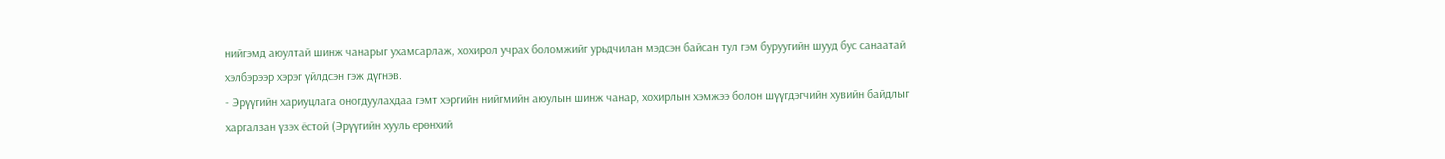нийгэмд аюултай шинж чанарыг ухамсарлаж, хохирол учрах боломжийг урьдчилан мэдсэн байсан тул гэм буруугийн шууд бус санаатай хэлбэрээр хэрэг үйлдсэн гэж дүгнэв.
- Эрүүгийн хариуцлага оногдуулахдаа гэмт хэргийн нийгмийн аюулын шинж чанар, хохирлын хэмжээ болон шүүгдэгчийн хувийн байдлыг харгалзан үзэх ёстой (Эрүүгийн хууль ерөнхий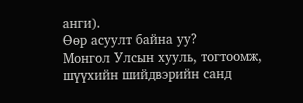анги).
Өөр асуулт байна уу?
Монгол Улсын хууль, тогтоомж, шүүхийн шийдвэрийн санд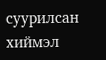суурилсан хиймэл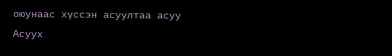оюунаас хүссэн асуултаа асуу
Асуух